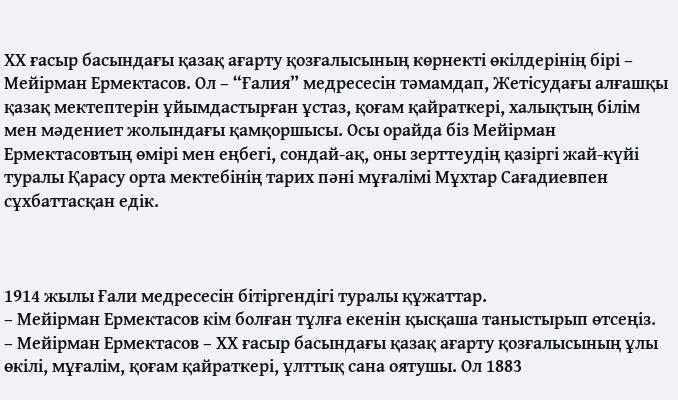ХХ ғасыр басындағы қазақ ағарту қозғалысының көрнекті өкілдерінің бірі – Мейірман Ермектасов. Ол – “Ғалия” медресесін тәмамдап, Жетісудағы алғашқы қазақ мектептерін ұйымдастырған ұстаз, қоғам қайраткері, халықтың білім мен мәдениет жолындағы қамқоршысы. Осы орайда біз Мейірман Ермектасовтың өмірі мен еңбегі, сондай-ақ, оны зерттеудің қазіргі жай-күйі туралы Қарасу орта мектебінің тарих пәні мұғалімі Мұхтар Сағадиевпен сұхбаттасқан едік.



1914 жылы Ғали медресесін бітіргендігі туралы құжаттар.
– Мейірман Ермектасов кім болған тұлға екенін қысқаша таныстырып өтсеңіз.
– Мейірман Ермектасов – ХХ ғасыр басындағы қазақ ағарту қозғалысының ұлы өкілі, мұғалім, қоғам қайраткері, ұлттық сана оятушы. Ол 1883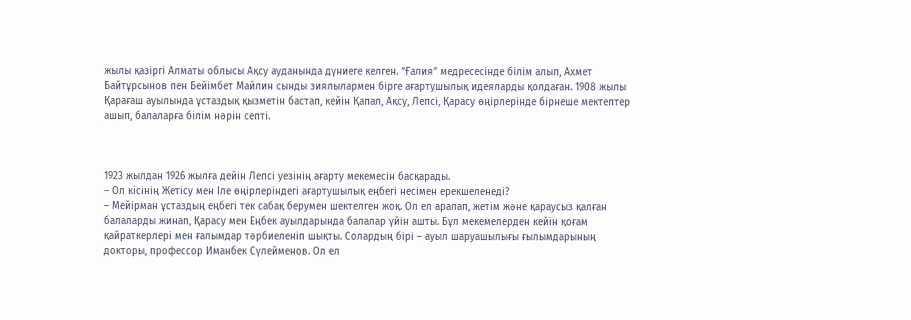жылы қазіргі Алматы облысы Ақсу ауданында дүниеге келген. “Ғалия” медресесінде білім алып, Ахмет Байтұрсынов пен Бейімбет Майлин сынды зиялылармен бірге ағартушылық идеяларды қолдаған. 1908 жылы Қарағаш ауылында ұстаздық қызметін бастап, кейін Қапал, Ақсу, Лепсі, Қарасу өңірлерінде бірнеше мектептер ашып, балаларға білім нәрін септі.



1923 жылдан 1926 жылға дейін Лепсі уезінің ағарту мекемесін басқарады.
– Ол кісінің Жетісу мен Іле өңірлеріндегі ағартушылық еңбегі несімен ерекшеленеді?
– Мейірман ұстаздың еңбегі тек сабақ берумен шектелген жоқ. Ол ел аралап, жетім және қараусыз қалған балаларды жинап, Қарасу мен Еңбек ауылдарында балалар үйін ашты. Бұл мекемелерден кейін қоғам қайраткерлері мен ғалымдар тәрбиеленіп шықты. Солардың бірі – ауыл шаруашылығы ғылымдарының докторы, профессор Иманбек Сүлейменов. Ол ел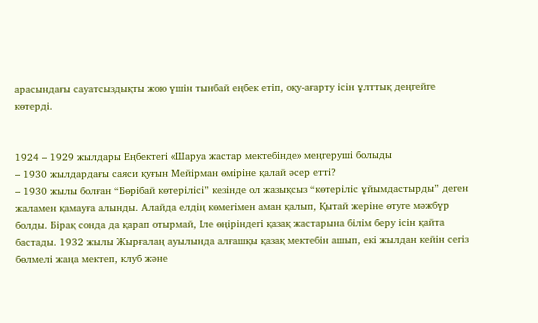арасындағы сауатсыздықты жою үшін тынбай еңбек етіп, оқу-ағарту ісін ұлттық деңгейге көтерді.


1924 – 1929 жылдары Еңбектегі «Шаруа жастар мектебінде» меңгеруші болыды
– 1930 жылдардағы саяси қуғын Мейірман өміріне қалай әсер етті?
– 1930 жылы болған “Бөрібай көтерілісі” кезінде ол жазықсыз “көтеріліс ұйымдастырды” деген жаламен қамауға алынды. Алайда елдің көмегімен аман қалып, Қытай жеріне өтуге мәжбүр болды. Бірақ сонда да қарап отырмай, Іле өңіріндегі қазақ жастарына білім беру ісін қайта бастады. 1932 жылы Жырғалаң ауылында алғашқы қазақ мектебін ашып, екі жылдан кейін сегіз бөлмелі жаңа мектеп, клуб және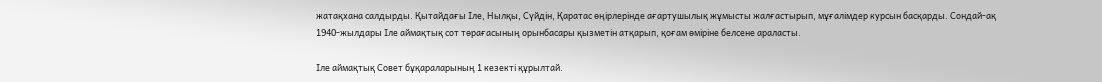жатақхана салдырды. Қытайдағы Іле, Нылқы, Сүйдін, Қаратас өңірлерінде ағартушылық жұмысты жалғастырып, мұғалімдер курсын басқарды. Сондай-ақ 1940-жылдары Іле аймақтық сот төрағасының орынбасары қызметін атқарып, қоғам өміріне белсене араласты.

Іле аймақтық Совет бұқараларының 1 кезекті құрылтай.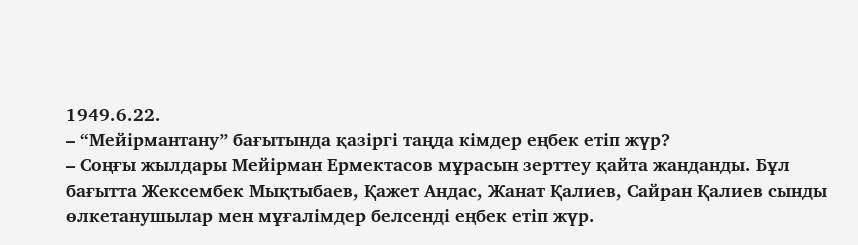1949.6.22.
– “Мейірмантану” бағытында қазіргі таңда кімдер еңбек етіп жүр?
– Соңғы жылдары Мейірман Ермектасов мұрасын зерттеу қайта жанданды. Бұл бағытта Жексембек Мықтыбаев, Қажет Андас, Жанат Қалиев, Сайран Қалиев сынды өлкетанушылар мен мұғалімдер белсенді еңбек етіп жүр.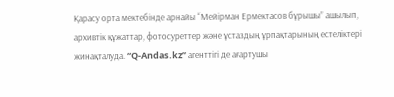Қарасу орта мектебінде арнайы “Мейірман Ермектасов бұрышы” ашылып, архивтік құжаттар, фотосуреттер және ұстаздың ұрпақтарының естеліктері жинақталуда. “Q-Andas.kz” агенттігі де ағартушы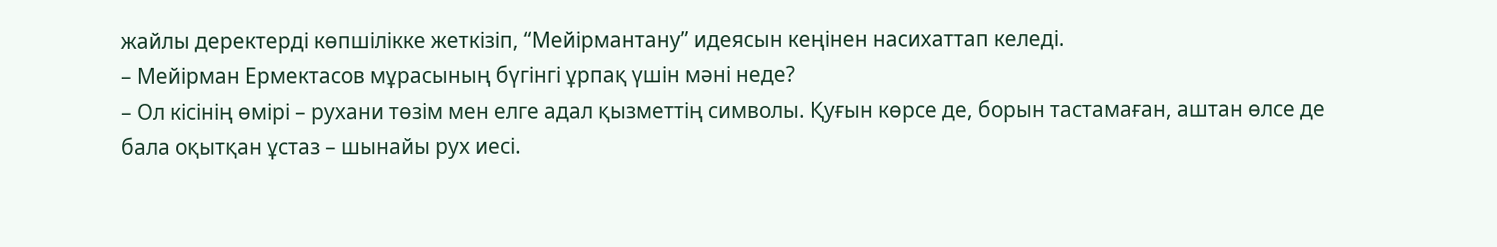жайлы деректерді көпшілікке жеткізіп, “Мейірмантану” идеясын кеңінен насихаттап келеді.
– Мейірман Ермектасов мұрасының бүгінгі ұрпақ үшін мәні неде?
– Ол кісінің өмірі – рухани төзім мен елге адал қызметтің символы. Қуғын көрсе де, борын тастамаған, аштан өлсе де бала оқытқан ұстаз – шынайы рух иесі.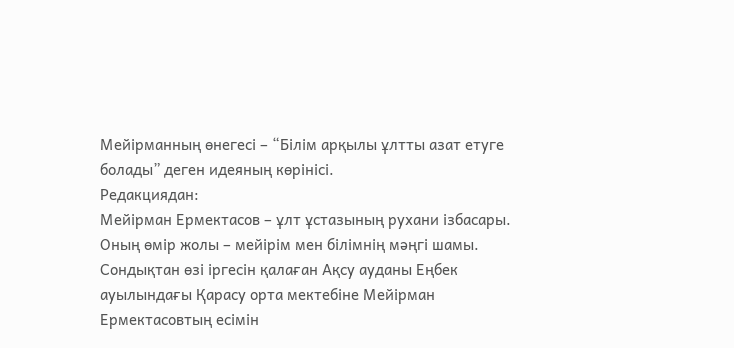Мейірманның өнегесі – “Білім арқылы ұлтты азат етуге болады” деген идеяның көрінісі.
Редакциядан:
Мейірман Ермектасов – ұлт ұстазының рухани ізбасары. Оның өмір жолы – мейірім мен білімнің мәңгі шамы. Сондықтан өзі іргесін қалаған Ақсу ауданы Еңбек ауылындағы Қарасу орта мектебіне Мейірман Ермектасовтың есімін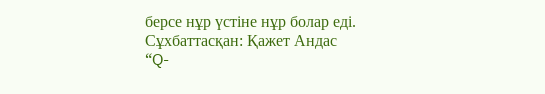берсе нұр үстіне нұр болар еді.
Сұхбаттасқан: Қажет Андас
“Q-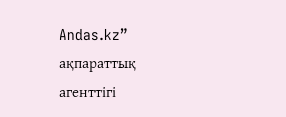Andas.kz” ақпараттық агенттігі